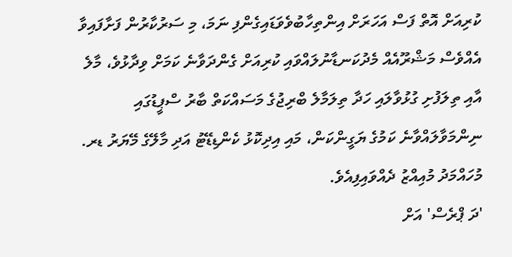ކުރިއަށް އޮތް ފަސް އަހަރަށް އިންތިހާބުވެވަޑައިގެންފި ނަމަ، މި ސަރުކާރުން ފަށާފައިވާ އެއްވެސް މަޝްރޫއެއް މެދުކަނޑާނުލައްވައި ކުރިއަށް ގެންދަވާނެ ކަމަށް ވިދާޅުވެ، މާލެ އާއި ތިލަފުށި ގުޅުވާލައި ހަދާ ތިލަމާލެ ބްރިޖުގެ މަސައްކަތް ބާރު ސްޕީޑުގައި ނިންމަވާލައްވާނެ ކަމުގެ ޔަގީންކަން، މައި އިދިކޮޅު ކެންޑިޑޭޓު އަދި މާލޭގެ މޭޔަރު ޑރ. މުހައްމަދު މުއިއްޒު ދެއްވައިފިއެވެ.
'ދަ ޕްރެސް' އަށް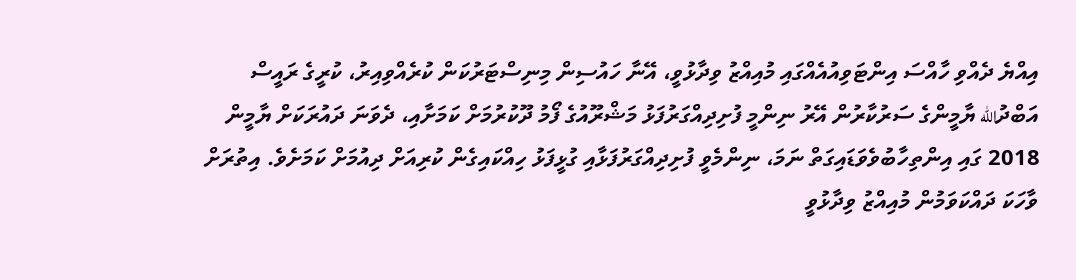އިއްޔެ ދެއްވި ހާއްސަ އިންޓަވިއުއެއްގައި މުއިއްޒު ވިދާޅުވީ، އޭނާ ހައުސިން މިނިސްޓަރުކަން ކުރެއްވިއިރު، ކުރީގެ ރައީސް އަބްދުالله ޔާމީންގެ ސަރުކާރުން އޭރު ނިންމީ ފުށިދިއްގަރުފަޅު މަޝްރޫއުގެ ފޯމު ދޫކުރުމަށް ކަމަށާއި، ދެވަނަ ދައުރަކަށް ޔާމީން 2018 ގައި އިންތިހާބުވެވަޑައިގަތް ނަމަ، ނިންމެވީ ފުށިދިއްގަރުފަޅާއި ގުޅީފަޅު ހިއްކައިގެން ކުރިއަށް ދިއުމަށް ކަމަށެވެ. އިތުރަށް ވާހަކަ ދައްކަވަމުން މުއިއްޒު ވިދާޅުވީ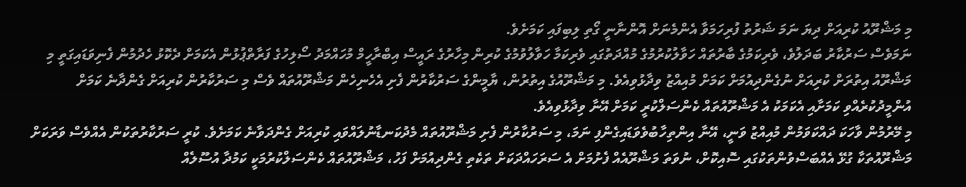މި މަޝްރޫއު ކުރިއަށް ދިޔަ ނަމަ ޝަރުތު ފުރިހަމަވާ އެންމެނަށް އޮންނާނީ ގޯތި ލިބިފައި ކަމަށެވެ.
ނަމަވެސް ސަރުކާރު ބަދަލުވެ، ވެރިކަމުގެ ބާރުތައް ހަވާލުކުރުމުގެ މުއްދަތުގައި ވެރިކަމާ ހަވާލުވުމުގެ ކުރިން މިހާރުގެ ރައީސް އިބްރާހީމް މުހައްމަދު ސޯލިހުގެ ފަރާތްޕުޅުން އެކަމަށް ދެކޮޅު ހެދުމުން ފެނިވަޑައިގަތީ މި މަޝްރޫއު އިތުރަށް ކުރިއަށް ނުގެންދިއުމަށް ކަމަށް މުއިއްޒު ވިދާޅުވިއެވެ. މި މަޝްރޫއުގެ އިތުރުން، ޔާމީންގެ ސަރުކާރުން ފެށި އެހެނިހެން މަޝްރޫއުތައް ވެސް މި ސަރުކާރުން ކުރިއަށް ގެންދާނެ ކަމަށް އުންމީދުކުރެއްވި ކަމަށާއި އެކަމަކު އެ މަޝްރޫއުތައް ކެންސަލްކުރީ ކަމަށް އޭނާ ވިދާޅުވިއެވެ.
މި މޭރުމުން ވާހަކަ ދައްކަވަމުން މުއިއްޒު ވަނީ، އޭނާ އިންތިހާބުވެވަޑައިގެންފި ނަމަ، މި ސަރުކާރުން ފެށި މަޝްރޫއުތައް މެދުކަނޑާނުލައްވައި ކުރިއަށް ގެންދަވާނެ ކަމަށެވެ. ކުރީ ސަރުކާރުތަކުން އެއްވެސް ވަރަކަށް މަޝްރޫއުތަކާ ގުޅޭ އެއްބަސްވުންތަކުގައި ސޮއިކޮށް، ނުވަތަ މަޝްރޫއެއް ފެށުމަށް އެ ސަރަހައްދަކަށް ތަކެތި ގެންދިއުމަށް ފަހު، މަޝްރޫއުތައް ކެންސަލްކުރުމަކީ ކަމުދާ އުސޫލެއް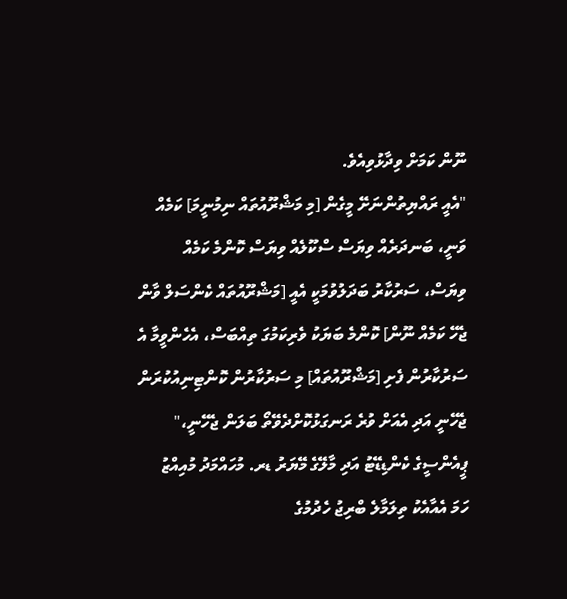ނޫން ކަމަށް ވިދާޅުވިއެވެ.
"އެއީ ރައްޔިތުންނަށޭ މީގެން [މި މަޝްރޫއުތައް ނިމުނީމަ] ކަމެއް ވަނީ، ބަނދަރެއް ވިޔަސް ސްކޫލެއް ވިޔަސް ކޮންމެ ކަމެއް ވިޔަސް، ސަރުކާރު ބަދަލުވުމަކީ އެއީ [މަޝްރޫއުތައް ކެންސަލް ވާން ޖެހޭ ކަމެއް ނޫން] ކޮންމެ ބަޔަކު ވެރިކަމުގަ ތިއްބަސް، އެހެންވީމާ އެ ސަރުކާރުން ފެށި [މަޝްރޫއުތައް] މި ސަރުކާރުން ކޮންޓިނިއުކުރަން ޖެހޭނީ އަދި އެއަށް ވުރެ ރަނގަޅުކޮށްދެވޭތޯ ބަލަން ޖެހޭނީ،"
ޕީއެންސީގެ ކެންޑިޑޭޓު އަދި މާލޭގެ މޭޔަރު ޑރ. މުހައްމަދު މުއިއްޒު
ހަމަ އެއާއެކު ތިލަމާލެ ބްރިޖު ހެދުމުގެ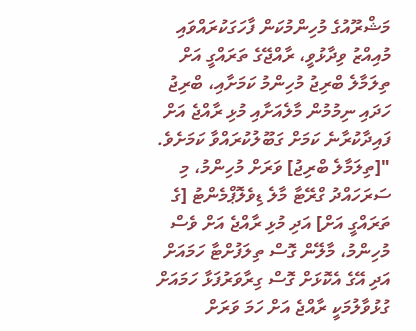މަޝްރޫއުގެ މުހިންމުކަން ފާހަގަކުރައްވައި މުއިއްޒު ވިދާޅުވީ، ރާއްޖޭގެ ތަރައްގީ އަށް ތިލަމާލެ ބްރިޖު މުހިންމު ކަމަށާއި، ބްރިޖު ހަދައި ނިމުމުން މާލެއަށާއި މުޅި ރާއްޖެ އަށް ފައިދާކުރާނެ ކަމަށް ގަބޫލުކުރައްވާ ކަމަށެވެ.
"[ތިލަމާލެ ބްރިޖު] ވަރަށް މުހިންމު، މި ސަރަހައްދު ގްރޭޓާ މާލެ ޑިވެލޮޕްމެންޓު [ގެ ތަރައްގީ އަށް] އަދި މުޅި ރާއްޖެ އަށް ވެސް މުހިންމު، މާލޭން ގޮސް ތިލަފުށްޓާ ހަމައަށް އަދި އޭގެ އެކޮޅަށް ގޮސް ގިރާވަރުފަޅާ ހަމައަށް ގުޅުވާލުމަކީ ރާއްޖެ އަށް ހަމަ ވަރަށް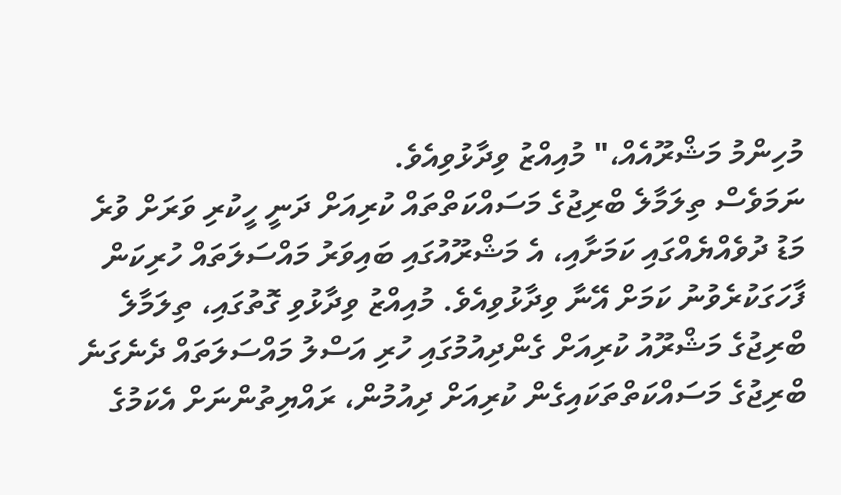މުހިންމު މަޝްރޫއެއް،" މުއިއްޒު ވިދާޅުވިއެވެ.
ނަމަވެސް ތިލަމާލެ ބްރިޖުގެ މަސައްކަތްތައް ކުރިއަށް ދަނީ ހީކުރި ވަރަށް ވުރެ މަޑު ދުވެއްޔެއްގައި ކަމަށާއި، އެ މަޝްރޫއުގައި ބައިވަރު މައްސަލަތައް ހުރިކަން ފާހަގަކުރެވުނު ކަމަށް އޭނާ ވިދާޅުވިއެވެ. މުއިއްޒު ވިދާޅުވި ގޮތުގައި، ތިލަމާލެ ބްރިޖުގެ މަޝްރޫއު ކުރިއަށް ގެންދިއުމުގައި ހުރި އަސްލު މައްސަލަތައް ދެނެގަނެ ބްރިޖުގެ މަސައްކަތްތަކައިގެން ކުރިއަށް ދިއުމުން، ރައްޔިތުންނަށް އެކަމުގެ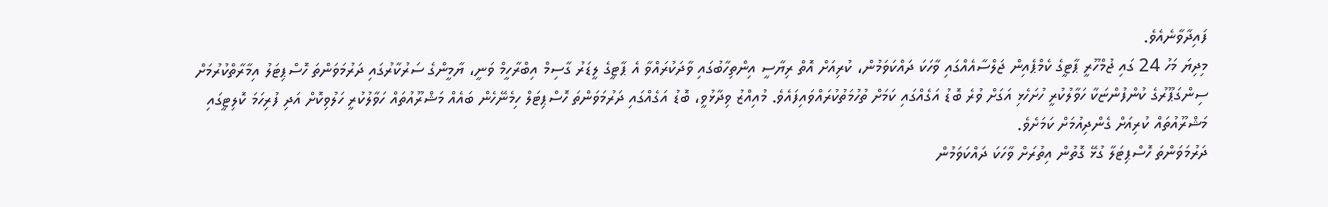ފައިދާވާނެއެވެ.
މިދިޔަ މަހު 24 ގައި ޖުމްހޫރީ ޕާޓީގެ ކެމްޕެއިން ޖަލްސާއެއްގައި ވާހަކަ ދައްކަވަމުން، ކުރިއަށް އޮތް ރިޔާސީ އިންތިހާބުގައި ވާދަކުރައްވާ އެ ޕާޓީގެ ލީޑަރު ގާސިމް އިބްރާހީމް ވަނީ، ޔާމީންގެ ސަރުކާރުގައި ދަރުމަވަންތަ ހޮސްޕިޓަލު އިމާރާތްކުރުމަށް ސިންގަޕޫރުގެ ކުންފުންޏަކާ ހަވާލުކުރީ ހުށަހެޅި އަގަށް ވުރެ ބޮޑު އަގެއްގައި ކަމަށް ތުހުމަތުކުރައްވައިފައެވެ. މުއިއްޒު ވިދާޅުވީ، ބޮޑު އަގެއްގައި ދަރުމަވަންތަ ހޮސްޕިޓަލް ހިމެނޭހެން ބައެއް މަޝްރޫއުތައް ހަވާލުކުރީ ހަލުވިކޮށް އަދި ފުރިހަމަ ކޮލިޓީގައި މަޝްރޫއުތައް ކުރިއަށް ގެންދިއުމަށް ކަމަށެވެ.
ދަރުމަވަންތަ ހޮސްޕިޓަލާ ގުޅޭ ގޮތުން އިތުރަށް ވާހަކަ ދައްކަވަމުން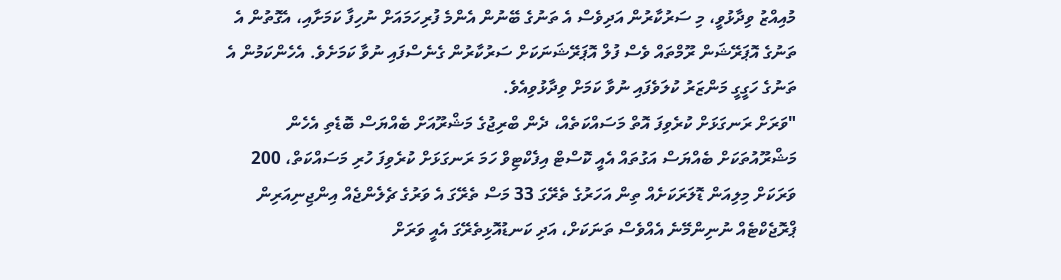މުއިއްޒު ވިދާޅުވީ، މި ސަރުކާރުން އަދިވެސް އެ ތަނުގެ ބޭނުން އެންމެ ފުރިހަމައަށް ނުހިފާ ކަމަށާއި، އެގޮތުން އެ ތަނުގެ އޮޕަރޭޝަން ރޫމްތައް ވެސް ފުލް އޮޕަރޭޝަނަކަށް ސަރުކާރުން ގެނެސްފައި ނުވާ ކަމަށެވެ. އެހެންކަމުން އެ ތަނުގެ ހަގީގީ މަންޒަރު ކުލަވެފައި ނުވާ ކަމަށް ވިދާޅުވިއެވެ.
"ވަރަށް ރަނގަޅަށް ކުރެވިފަ އޮތް މަސައްކަތެއް، ދެން ބްރިޖުގެ މަޝްރޫއަށް ބެއްޔަސް ބޮޑެތި އެހެން މަޝްރޫއުތަކަށް ބެއްޔަސް އަގުތައް އެއީ ކޮސްޓް އިފެކްޓިވް ހަމަ ރަނގަޅަށް ކުރެވިފަ ހުރި މަސައްކަތް، 200 ވަރަކަށް މިލިއަން ޑޮލަރަކަށެއް ތިން އަހަރުގެ ތެރޭގަ 33 މަސް ތެރޭގަ އެ ވަރުގެ ޗެލެންޖެއް އިންޖިނިއަރިން ޕްރޮޖެކްޓެއް ނުނިންމޭނެ އެއްވެސް ތަނަކަށް، އަދި ކަނޑުއޮޅިތެރޭގަ އެއީ ވަރަށް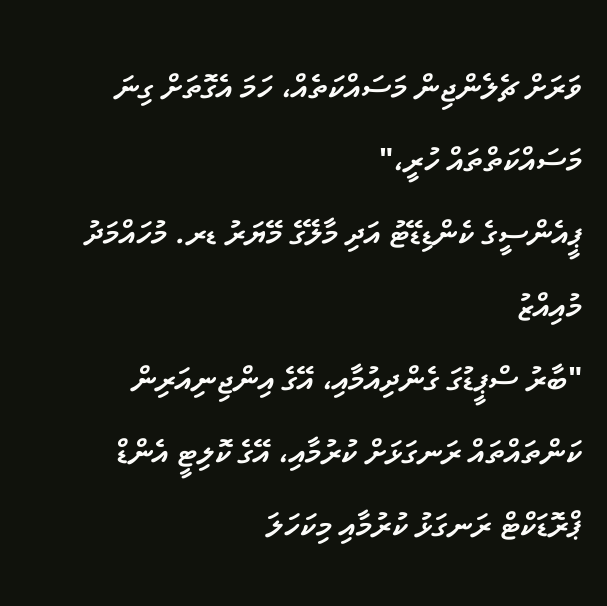ވަރަށް ޗެލެންޖިން މަސައްކަތެއް، ހަމަ އެގޮތަށް ގިނަ މަސައްކަތްތައް ހުރީ،"
ޕީއެންސީގެ ކެންޑިޑޭޓު އަދި މާލޭގެ މޭޔަރު ޑރ. މުހައްމަދު މުއިއްޒު
"ބާރު ސްޕީޑުގަ ގެންދިއުމާއި، އޭގެ އިންޖިނިއަރިން ކަންތައްތައް ރަނގަޅަށް ކުރުމާއި، އޭގެ ކޮލިޓީ އެންޑް ޕްރޮޑަކްޓް ރަނގަޅު ކުރުމާއި މިކަހަލަ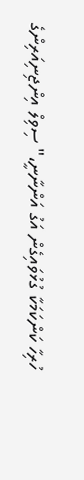ހުރިހާ ކަންކަމަކާ ގުޅުވައިގެން އަގު އަންނާނީ،" ސިވިލް އިންޖިނިއަރިންގެ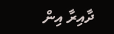ދާއިރާ އިން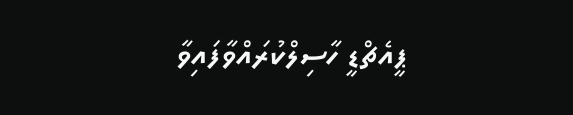ޕީއެޗްޑީ ހާސިލްކުރައްވާފައިވާ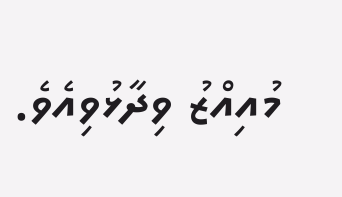މުއިއްޒު ވިދާޅުވިއެވެ.